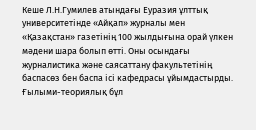Кеше Л.Н.Гумилев атындағы Еуразия ұлттық университетінде «Айқап» журналы мен «Қазақстан» газетінің 100 жылдығына орай үлкен мәдени шара болып өтті. Оны осындағы журналистика және саясаттану факультетінің баспасөз бен баспа ісі кафедрасы ұйымдастырды. Ғылыми-теориялық бұл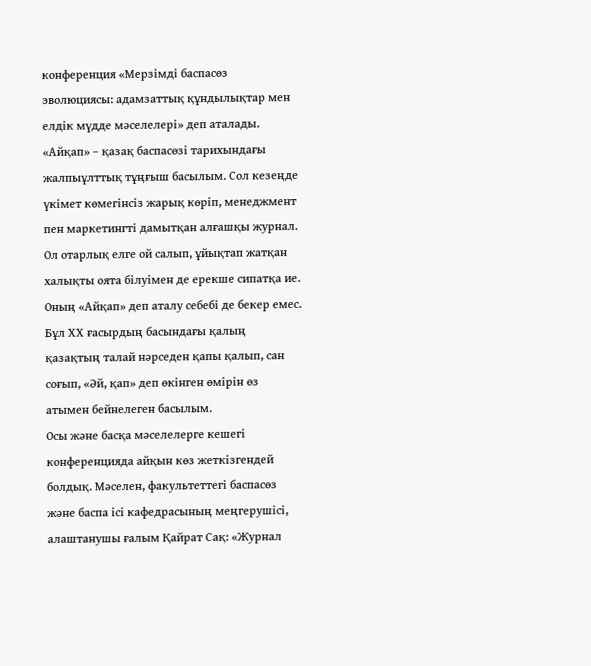конференция «Мерзімді баспасөз эволюциясы: адамзаттық құндылықтар мен елдік мүдде мәселелері» деп аталады.
«Айқап» – қазақ баспасөзі тарихындағы жалпыұлттық тұңғыш басылым. Сол кезеңде үкімет көмегінсіз жарық көріп, менеджмент пен маркетингті дамытқан алғашқы журнал. Ол отарлық елге ой салып, ұйықтап жатқан халықты оята білуімен де ерекше сипатқа ие. Оның «Айқап» деп аталу себебі де бекер емес. Бұл ХХ ғасырдың басындағы қалың қазақтың талай нәрседен қапы қалып, сан соғып, «Әй, қап» деп өкінген өмірін өз атымен бейнелеген басылым.
Осы және басқа мәселелерге кешегі конференцияда айқын көз жеткізгендей болдық. Мәселен, факультеттегі баспасөз және баспа ісі кафедрасының меңгерушісі, алаштанушы ғалым Қайрат Сақ: «Журнал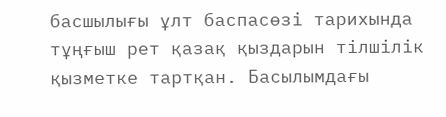басшылығы ұлт баспасөзі тарихында тұңғыш рет қазақ қыздарын тілшілік қызметке тартқан. Басылымдағы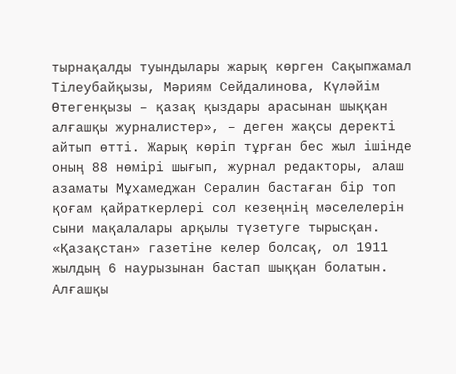тырнақалды туындылары жарық көрген Сақыпжамал Тілеубайқызы, Мәриям Сейдалинова, Күләйім Өтегенқызы – қазақ қыздары арасынан шыққан алғашқы журналистер», – деген жақсы деректі айтып өтті. Жарық көріп тұрған бес жыл ішінде оның 88 нөмірі шығып, журнал редакторы, алаш азаматы Мұхамеджан Сералин бастаған бір топ қоғам қайраткерлері сол кезеңнің мәселелерін сыни мақалалары арқылы түзетуге тырысқан.
«Қазақстан» газетіне келер болсақ, ол 1911 жылдың 6 наурызынан бастап шыққан болатын. Алғашқы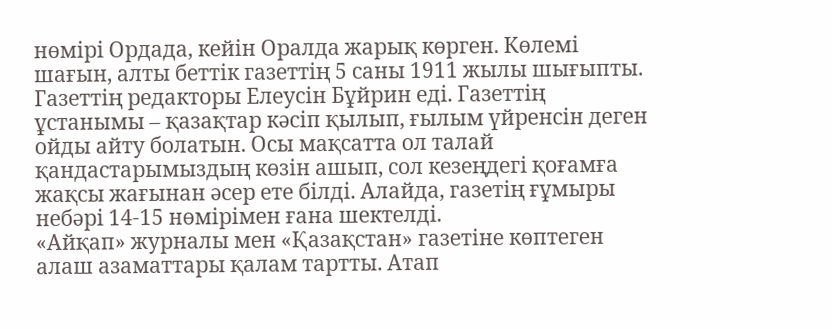нөмірі Ордада, кейін Оралда жарық көрген. Көлемі шағын, алты беттік газеттің 5 саны 1911 жылы шығыпты. Газеттің редакторы Елеусін Бұйрин еді. Газеттің ұстанымы – қазақтар кәсіп қылып, ғылым үйренсін деген ойды айту болатын. Осы мақсатта ол талай қандастарымыздың көзін ашып, сол кезеңдегі қоғамға жақсы жағынан әсер ете білді. Алайда, газетің ғұмыры небәрі 14-15 нөмірімен ғана шектелді.
«Айқап» журналы мен «Қазақстан» газетіне көптеген алаш азаматтары қалам тартты. Атап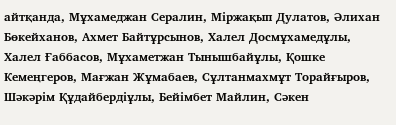айтқанда, Мұхамеджан Сералин, Міржақып Дулатов, Әлихан Бөкейханов, Ахмет Байтұрсынов, Халел Досмұхамедұлы, Халел Ғаббасов, Мұхаметжан Тынышбайұлы, Қошке Кемеңгеров, Мағжан Жұмабаев, Сұлтанмахмұт Торайғыров, Шәкәрім Құдайбердіұлы, Бейімбет Майлин, Сәкен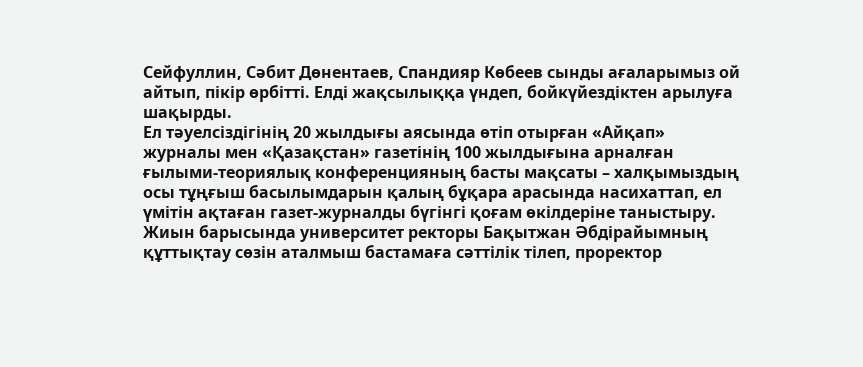Сейфуллин, Сәбит Дөнентаев, Спандияр Көбеев сынды ағаларымыз ой айтып, пікір өрбітті. Елді жақсылыққа үндеп, бойкүйездіктен арылуға шақырды.
Ел тәуелсіздігінің 20 жылдығы аясында өтіп отырған «Айқап» журналы мен «Қазақстан» газетінің 100 жылдығына арналған ғылыми-теориялық конференцияның басты мақсаты – халқымыздың осы тұңғыш басылымдарын қалың бұқара арасында насихаттап, ел үмітін ақтаған газет-журналды бүгінгі қоғам өкілдеріне таныстыру. Жиын барысында университет ректоры Бақытжан Әбдірайымның құттықтау сөзін аталмыш бастамаға сәттілік тілеп, проректор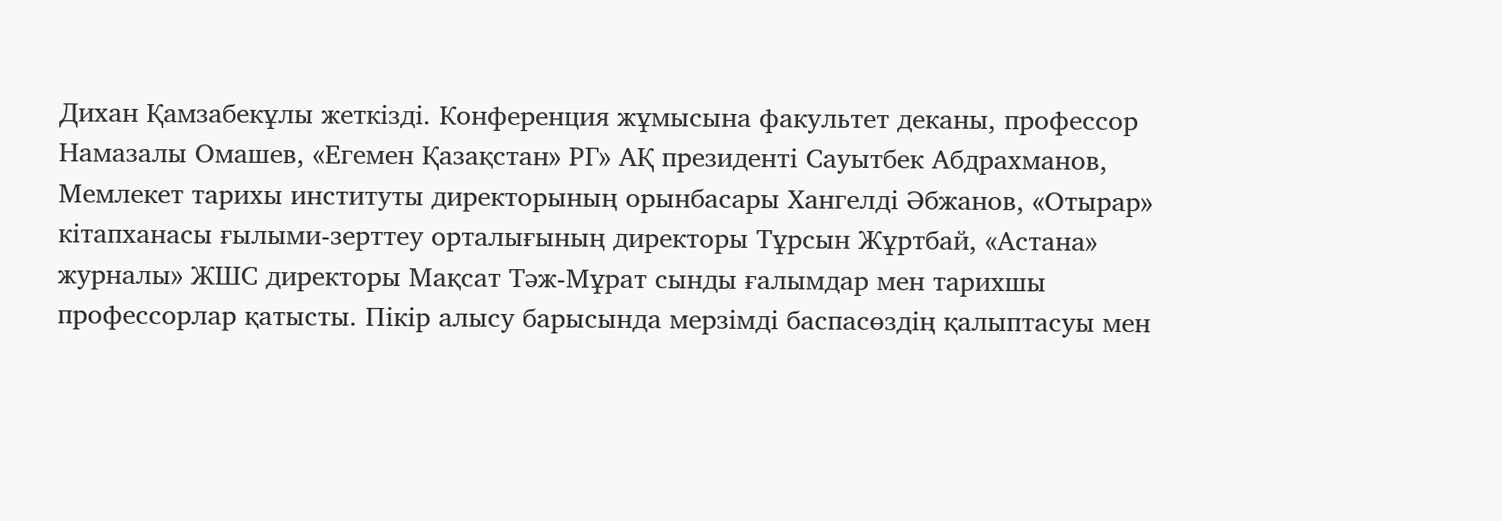Дихан Қамзабекұлы жеткізді. Конференция жұмысына факультет деканы, профессор Намазалы Омашев, «Егемен Қазақстан» РГ» АҚ президенті Сауытбек Абдрахманов, Мемлекет тарихы институты директорының орынбасары Хангелді Әбжанов, «Отырар» кітапханасы ғылыми-зерттеу орталығының директоры Тұрсын Жұртбай, «Астана» журналы» ЖШС директоры Мақсат Тәж-Мұрат сынды ғалымдар мен тарихшы профессорлар қатысты. Пікір алысу барысында мерзімді баспасөздің қалыптасуы мен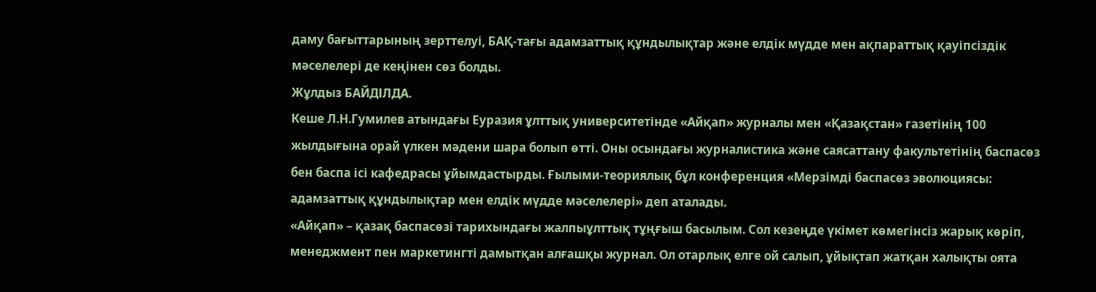даму бағыттарының зерттелуі, БАҚ-тағы адамзаттық құндылықтар және елдік мүдде мен ақпараттық қауіпсіздік мәселелері де кеңінен сөз болды.
Жұлдыз БАЙДІЛДА.
Кеше Л.Н.Гумилев атындағы Еуразия ұлттық университетінде «Айқап» журналы мен «Қазақстан» газетінің 100 жылдығына орай үлкен мәдени шара болып өтті. Оны осындағы журналистика және саясаттану факультетінің баспасөз бен баспа ісі кафедрасы ұйымдастырды. Ғылыми-теориялық бұл конференция «Мерзімді баспасөз эволюциясы: адамзаттық құндылықтар мен елдік мүдде мәселелері» деп аталады.
«Айқап» – қазақ баспасөзі тарихындағы жалпыұлттық тұңғыш басылым. Сол кезеңде үкімет көмегінсіз жарық көріп, менеджмент пен маркетингті дамытқан алғашқы журнал. Ол отарлық елге ой салып, ұйықтап жатқан халықты оята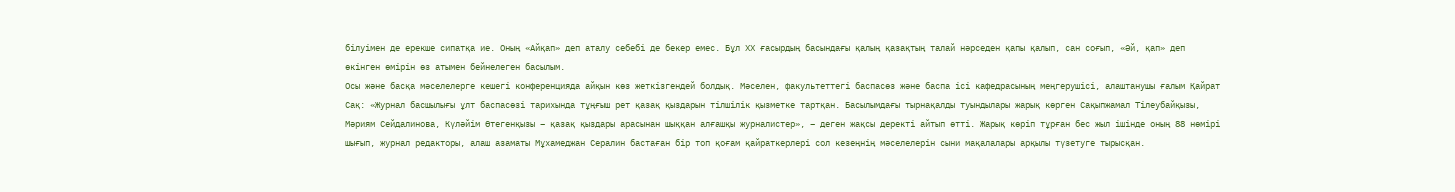білуімен де ерекше сипатқа ие. Оның «Айқап» деп аталу себебі де бекер емес. Бұл ХХ ғасырдың басындағы қалың қазақтың талай нәрседен қапы қалып, сан соғып, «Әй, қап» деп өкінген өмірін өз атымен бейнелеген басылым.
Осы және басқа мәселелерге кешегі конференцияда айқын көз жеткізгендей болдық. Мәселен, факультеттегі баспасөз және баспа ісі кафедрасының меңгерушісі, алаштанушы ғалым Қайрат Сақ: «Журнал басшылығы ұлт баспасөзі тарихында тұңғыш рет қазақ қыздарын тілшілік қызметке тартқан. Басылымдағы тырнақалды туындылары жарық көрген Сақыпжамал Тілеубайқызы, Мәриям Сейдалинова, Күләйім Өтегенқызы – қазақ қыздары арасынан шыққан алғашқы журналистер», – деген жақсы деректі айтып өтті. Жарық көріп тұрған бес жыл ішінде оның 88 нөмірі шығып, журнал редакторы, алаш азаматы Мұхамеджан Сералин бастаған бір топ қоғам қайраткерлері сол кезеңнің мәселелерін сыни мақалалары арқылы түзетуге тырысқан.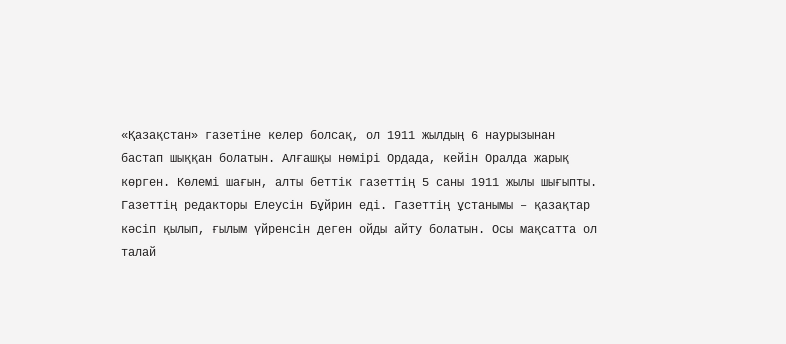«Қазақстан» газетіне келер болсақ, ол 1911 жылдың 6 наурызынан бастап шыққан болатын. Алғашқы нөмірі Ордада, кейін Оралда жарық көрген. Көлемі шағын, алты беттік газеттің 5 саны 1911 жылы шығыпты. Газеттің редакторы Елеусін Бұйрин еді. Газеттің ұстанымы – қазақтар кәсіп қылып, ғылым үйренсін деген ойды айту болатын. Осы мақсатта ол талай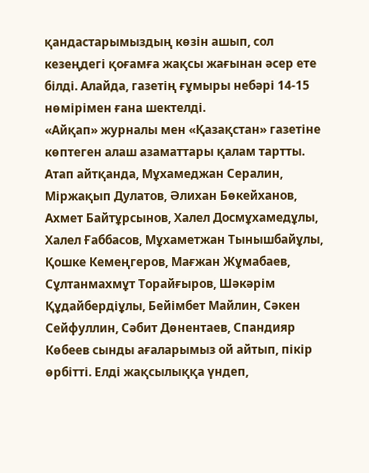қандастарымыздың көзін ашып, сол кезеңдегі қоғамға жақсы жағынан әсер ете білді. Алайда, газетің ғұмыры небәрі 14-15 нөмірімен ғана шектелді.
«Айқап» журналы мен «Қазақстан» газетіне көптеген алаш азаматтары қалам тартты. Атап айтқанда, Мұхамеджан Сералин, Міржақып Дулатов, Әлихан Бөкейханов, Ахмет Байтұрсынов, Халел Досмұхамедұлы, Халел Ғаббасов, Мұхаметжан Тынышбайұлы, Қошке Кемеңгеров, Мағжан Жұмабаев, Сұлтанмахмұт Торайғыров, Шәкәрім Құдайбердіұлы, Бейімбет Майлин, Сәкен Сейфуллин, Сәбит Дөнентаев, Спандияр Көбеев сынды ағаларымыз ой айтып, пікір өрбітті. Елді жақсылыққа үндеп,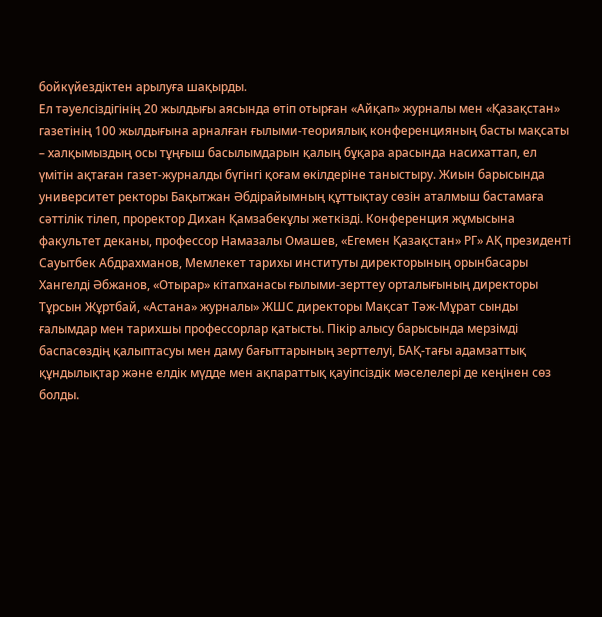бойкүйездіктен арылуға шақырды.
Ел тәуелсіздігінің 20 жылдығы аясында өтіп отырған «Айқап» журналы мен «Қазақстан» газетінің 100 жылдығына арналған ғылыми-теориялық конференцияның басты мақсаты – халқымыздың осы тұңғыш басылымдарын қалың бұқара арасында насихаттап, ел үмітін ақтаған газет-журналды бүгінгі қоғам өкілдеріне таныстыру. Жиын барысында университет ректоры Бақытжан Әбдірайымның құттықтау сөзін аталмыш бастамаға сәттілік тілеп, проректор Дихан Қамзабекұлы жеткізді. Конференция жұмысына факультет деканы, профессор Намазалы Омашев, «Егемен Қазақстан» РГ» АҚ президенті Сауытбек Абдрахманов, Мемлекет тарихы институты директорының орынбасары Хангелді Әбжанов, «Отырар» кітапханасы ғылыми-зерттеу орталығының директоры Тұрсын Жұртбай, «Астана» журналы» ЖШС директоры Мақсат Тәж-Мұрат сынды ғалымдар мен тарихшы профессорлар қатысты. Пікір алысу барысында мерзімді баспасөздің қалыптасуы мен даму бағыттарының зерттелуі, БАҚ-тағы адамзаттық құндылықтар және елдік мүдде мен ақпараттық қауіпсіздік мәселелері де кеңінен сөз болды.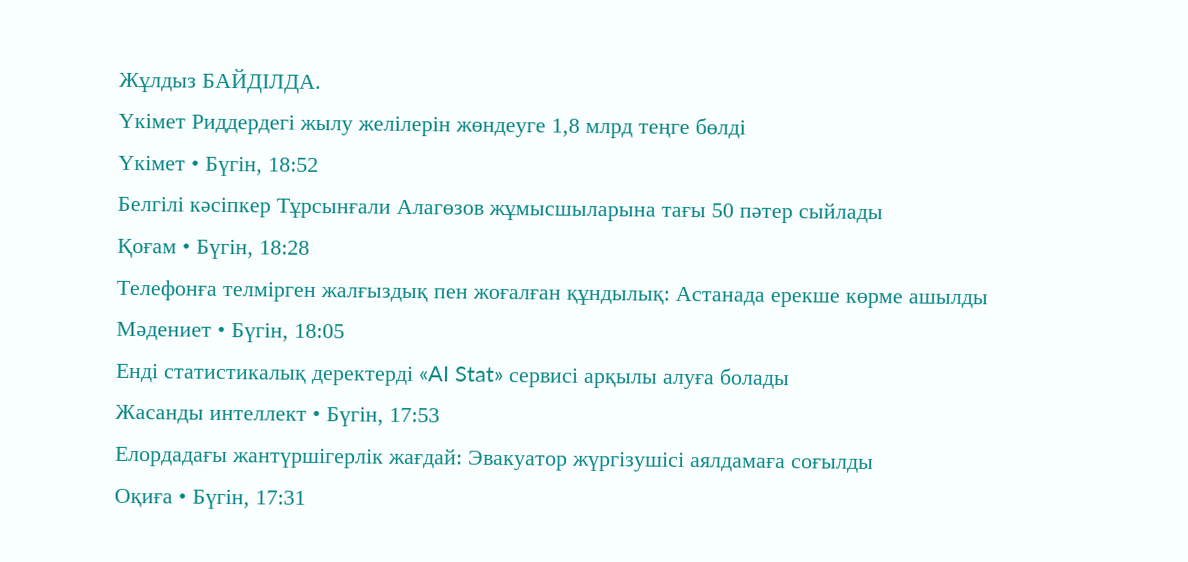Жұлдыз БАЙДІЛДА.
Үкімет Риддердегі жылу желілерін жөндеуге 1,8 млрд теңге бөлді
Үкімет • Бүгін, 18:52
Белгілі кәсіпкер Тұрсынғали Алагөзов жұмысшыларына тағы 50 пәтер сыйлады
Қоғам • Бүгін, 18:28
Телефонға телмірген жалғыздық пен жоғалған құндылық: Астанада ерекше көрме ашылды
Мәдениет • Бүгін, 18:05
Енді статистикалық деректерді «AI Stat» сервисі арқылы алуға болады
Жасанды интеллект • Бүгін, 17:53
Елордадағы жантүршігерлік жағдай: Эвакуатор жүргізушісі аялдамаға соғылды
Оқиға • Бүгін, 17:31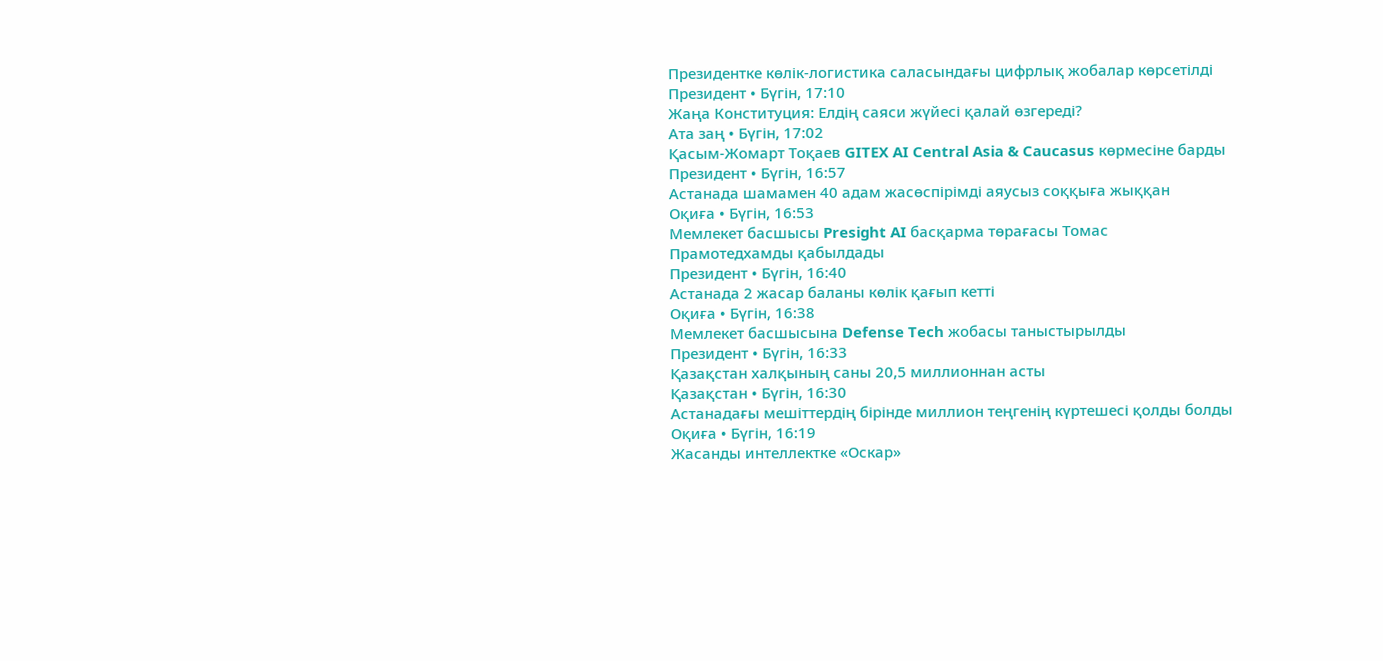Президентке көлік-логистика саласындағы цифрлық жобалар көрсетілді
Президент • Бүгін, 17:10
Жаңа Конституция: Елдің саяси жүйесі қалай өзгереді?
Ата заң • Бүгін, 17:02
Қасым-Жомарт Тоқаев GITEX AI Central Asia & Caucasus көрмесіне барды
Президент • Бүгін, 16:57
Астанада шамамен 40 адам жасөспірімді аяусыз соққыға жыққан
Оқиға • Бүгін, 16:53
Мемлекет басшысы Presight AI басқарма төрағасы Томас Прамотедхамды қабылдады
Президент • Бүгін, 16:40
Астанада 2 жасар баланы көлік қағып кетті
Оқиға • Бүгін, 16:38
Мемлекет басшысына Defense Tech жобасы таныстырылды
Президент • Бүгін, 16:33
Қазақстан халқының саны 20,5 миллионнан асты
Қазақстан • Бүгін, 16:30
Астанадағы мешіттердің бірінде миллион теңгенің күртешесі қолды болды
Оқиға • Бүгін, 16:19
Жасанды интеллектке «Оскар»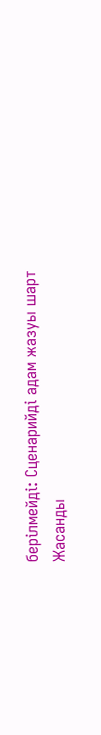берілмейді: Сценарийді адам жазуы шарт
Жасанды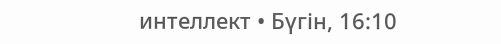интеллект • Бүгін, 16:10